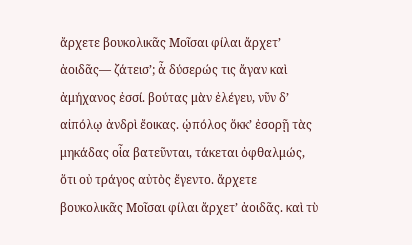ἄρχετε βουκολικᾶς Μοῖσαι φίλαι ἄρχετʼ ἀοιδᾶς— ζάτεισʼ; ἆ δύσερώς τις ἄγαν καὶ ἀμήχανος ἐσσί. βούτας μὰν ἐλέγευ, νῦν δʼ αἰπόλῳ ἀνδρὶ ἔοικας. ᾡπόλος ὅκκʼ ἐσορῇ τὰς μηκάδας οἷα βατεῦνται, τάκεται ὀφθαλμώς, ὅτι οὐ τράγος αὐτὸς ἔγεντο. ἄρχετε βουκολικᾶς Μοῖσαι φίλαι ἄρχετʼ ἀοιδᾶς. καὶ τὺ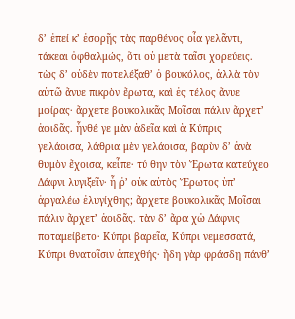δʼ ἐπεί κʼ ἐσορῇς τὰς παρθένος οἶα γελᾶντι, τάκεαι ὀφθαλμώς, ὅτι οὐ μετὰ ταῖσι χορεύεις. τὼς δʼ οὐδὲν ποτελέξαθʼ ὁ βουκόλος, ἀλλὰ τὸν αὐτῶ ἄνυε πικρὸν ἔρωτα, καὶ ἐς τέλος ἄνυε μοίρας· ἄρχετε βουκολικᾶς Μοῖσαι πάλιν ἄρχετʼ ἀοιδᾶς. ἦνθέ γε μὰν ἁδεῖα καὶ ἁ Κύπρις γελάοισα, λάθρια μὲν γελάοισα, βαρὺν δʼ ἀνὰ θυμὸν ἔχοισα, κεἶπε· τύ θην τὸν Ἔρωτα κατεύχεο Δάφνι λυγιξεῖν· ἦ ῥʼ οὐκ αὐτὸς Ἔρωτος ὑπʼ ἀργαλέω ἐλυγίχθης; ἄρχετε βουκολικᾶς Μοῖσαι πάλιν ἄρχετʼ ἀοιδᾶς. τὰν δʼ ἄρα χὡ Δάφνις ποταμείβετο· Κύπρι βαρεῖα, Κύπρι νεμεσσατά, Κύπρι θνατοῖσιν ἀπεχθής· ἤδη γὰρ φράσδῃ πάνθʼ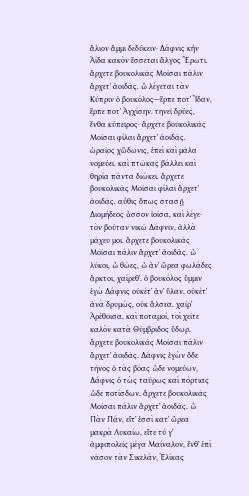ἅλιον ἄμμι δεδύκειν· Δάφνις κἠν Ἀίδα κακὸν ἔσσεται ἄλγος Ἔρωτι. ἄρχετε βουκολικᾶς Μοῖσαι πάλιν ἄρχετʼ ἀοιδᾶς. ὧ λέγεται τὰν Κύπριν ὁ βουκόλος—ἕρπε ποτʼ Ἴδαν, ἕρπε ποτʼ Ἀγχίσην. τηνεῖ δρύες, ἔνθα κύπειρος· ἄρχετε βουκολικᾶς Μοῖσαι φίλαι ἄρχετʼ ἀοιδᾶς. ὡραῖος χὥδωνις, ἐπεὶ καὶ μᾶλα νομεύει. καὶ πτῶκας βάλλει καὶ θηρία πάντα διώκει. ἄρχετε βουκολικᾶς Μοῖσαι φίλαι ἄρχετʼ ἀοιδᾶς. αὖθις ὅπως στασῇ Διομήδεος ἆσσον ἰοῖσα, καὶ λέγε· τὸν βούταν νικῶ Δάφνιν, ἀλλὰ μάχευ μοι. ἄρχετε βουκολικᾶς Μοῖσαι πάλιν ἄρχετʼ ἀοιδᾶς. ὦ λύκοι, ὦ θῶες, ὦ ἀνʼ ὤρεα φωλάδες ἄρκτοι, χαίρεθʼ. ὁ βουκόλος ὔμμιν ἐγὼ Δάφνις οὐκέτʼ ἀνʼ ὕλαν, οὐκέτʼ ἀνὰ δρυμώς, οὐκ ἄλσεα. χαῖρʼ Ἀρέθοισα, καὶ ποταμοί, τοὶ χεῖτε καλὸν κατὰ Θύμβριδος ὕδωρ. ἄρχετε βουκολικᾶς Μοῖσαι πάλιν ἄρχετʼ ἀοιδᾶς. Δάφνις ἐγὼν ὅδε τῆνος ὁ τὰς βόας ὧδε νομεύων, Δάφνις ὁ τὼς ταύρως καὶ πόρτιας ὧδε ποτίσδων. ἄρχετε βουκολικᾶς Μοῖσαι πάλιν ἄρχετʼ ἀοιδᾶς. ὦ Πὰν Πάν, εἴτʼ ἐσσὶ κατʼ ὤρεα μακρὰ Λυκαίω, εἴτε τύ γʼ ἀμφιπολεῖς μέγα Μαίναλον, ἔνθʼ ἐπὶ νᾶσον τὰν Σικελάν, Ἑλίκας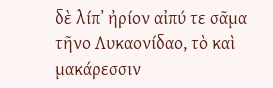δὲ λίπʼ ἠρίον αἰπύ τε σᾶμα τῆνο Λυκαονίδαο, τὸ καὶ μακάρεσσιν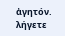ἀγητόν. λήγετε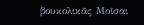βουκολικᾶς Μοῖσαι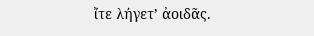ἴτε λήγετʼ ἀοιδᾶς.